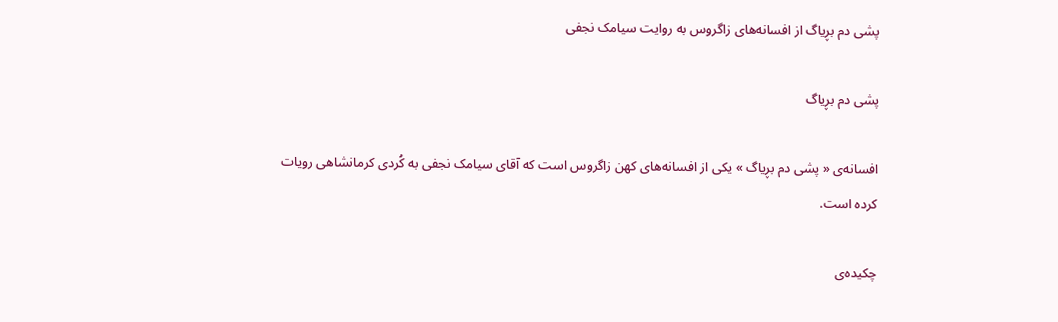پشی دم بڕیاگ از افسانه‌های زاگروس به روایت سیامک نجفی

پشی دم بڕیاگ

افسانه‌ی « پشی دم بڕیاگ » یکی از افسانه‌های کهن زاگروس است که آقای سیامک نجفی به کُردی کرمانشاهی رویات کرده است.

چکیده‌ی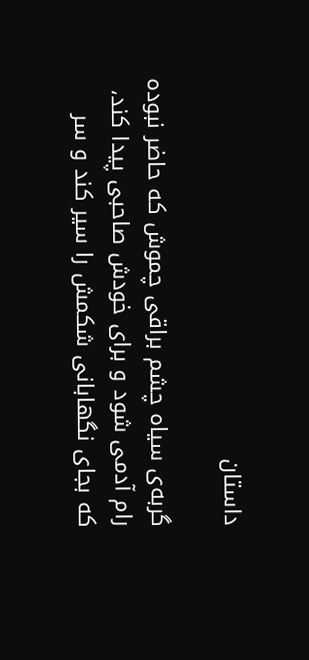داستان

گربه‌ی سیاه‌ چشم براقی چموش که‌ حاضر نبوده‌ رام آدمی شود و برای خودش صاحبی پیدا کند، که‌ بجای نگهابانی شکمش را سیر کند و سر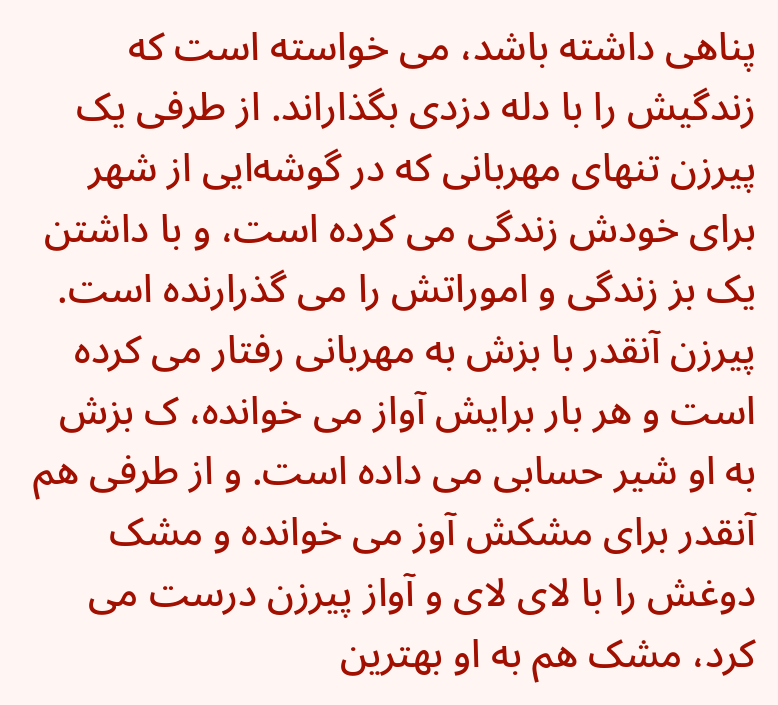پناهی داشته‌ باشد، می خواسته‌ است که‌ زندگیش را با دله‌ دزدی بگذاراند. از طرفی یک پیرزن تنهای مهربانی که‌ در گوشه‌ایی از شهر برای خودش زندگی می کرده‌ است، و با داشتن یک بز زندگی و اموراتش را می گذرارنده‌ است. پیرزن آنقدر با بزش به‌ مهربانی رفتار می کرده‌ است و هر بار برایش آواز می خوانده‌، ک بزش به‌ او شیر حسابی می داده‌ است. و از طرفی هم آنقدر برای مشکش آوز می خوانده‌ و مشک دوغش را با لای لای و آواز پیرزن درست می کرد، مشک هم به‌ او بهترین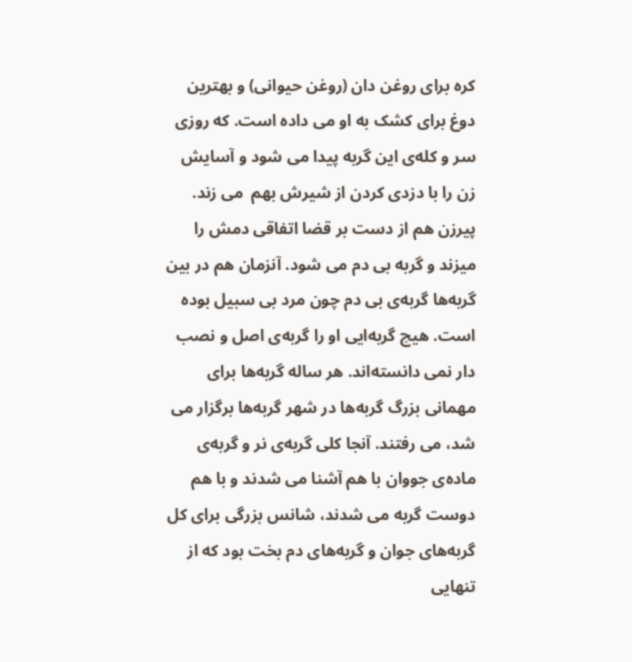کره‌ برای روغن دان (روغن حیوانی) و بهترین دوغ برای کشک به‌ او می داده‌ است. که‌ روزی سر و کله‌ی این گربه‌ پیدا می شود و آسایش زن را با دزدی کردن از شیرش بهم  می زند. پیرزن هم از دست بر قضا اتفاقی دمش را میزند و گربه‌ بی دم می شود. آنزمان هم در بین گربه‌ها گربه‌ی بی دم چون مرد بی سبیل بوده‌ است. هیچ گربه‌ایی او را گربه‌ی اصل و نصب دار نمی دانسته‌اند. هر ساله‌ گربه‌ها برای مهمانی بزرگ گربه‌ها در شهر گربه‌ها برگزار می شد، می رفتند. آنجا کلی گربه‌ی نر و گربه‌ی ماده‌ی جووان با هم آشنا می شدند و با هم دوست گربه‌ می شدند، شانس بزرگی برای کل گربه‌های جوان و گربه‌های دم بخت بود که‌ از تنهایی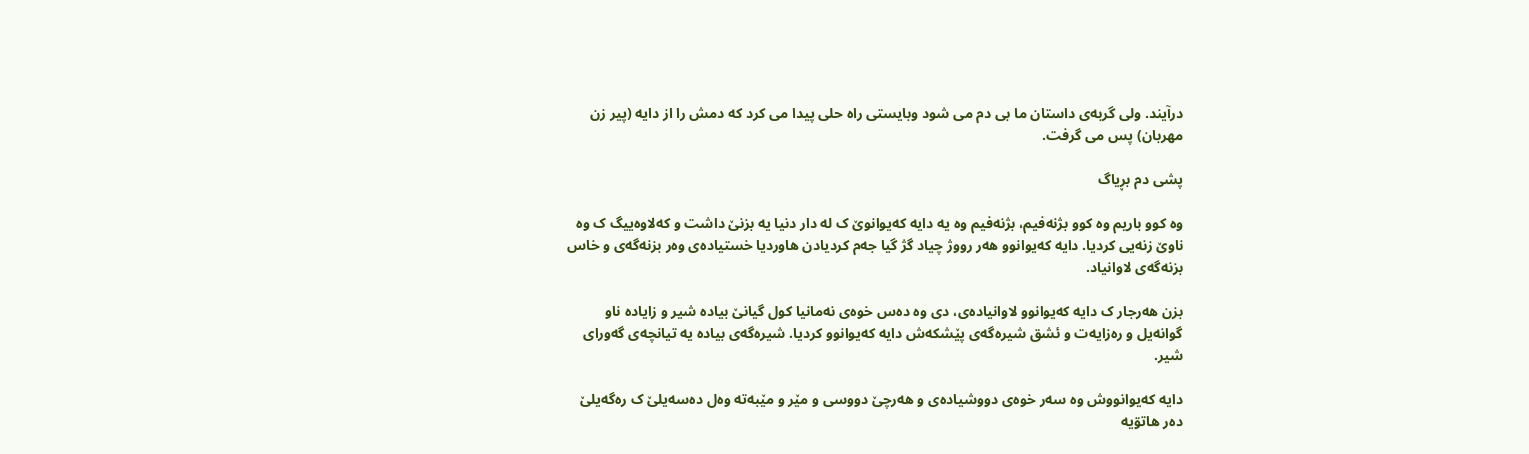درآیند. ولی گربه‌ی داستان ما بی دم می شود وبایستی راه‌ حلی پیدا می کرد که‌ دمش را از دایه‌ (پیر زن مهربان) پس می گرفت.

پشی دم بڕیاگ

وە کوو باریم وە کوو بژنەفیم، بژنەفیم وە یه‌ دایه‌ که‌یوانوێ ک لە دار دنیا یە بزنێ داشت و کەلاوەییگ ک وە ناوێ زنەیی کردیا. دایە کەیوانوو هەر رووژ چیاد گژ گیا جەم کردیادن هاوردیا خستیادەی وەر بزنەگەی و خاس بزنەگەی لاوانیاد.

بزن هه‌رجار ک دایه‌ که‌یوانوو لاوانیاده‌ی، دی وه‌ ده‌س خوه‌ی نه‌مانیا کول گیانێ بیاده‌ شیر و زایاده‌ ناو گوانه‌یل و ره‌زایه‌ت و ئشق شیره‌گه‌ی پێشکه‌ش دایه‌ که‌یوانوو کردیا. شیره‌گه‌ی بیاده‌ یه‌ تیانچه‌ی گه‌ورای شیر.

دایە کەیوانووش وە سەر خوەی دووشیادەی و هه‌رچێ دووسی و مێر و مێبه‌ته‌ وه‌ل ده‌سه‌یلێ ک ره‌گه‌یلێ ده‌ر هاتۊیه‌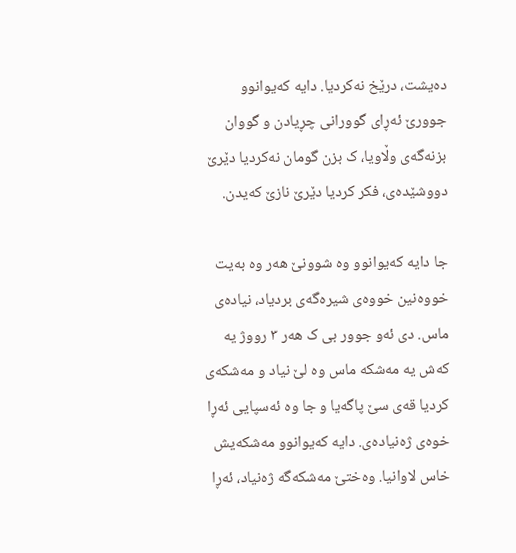ده‌یشت، درێخ نه‌کردیا. دایه‌ که‌یوانوو جوورێ ئه‌ڕای گوورانی چڕیادن و گووان بزنه‌گه‌ی وڵاویا، ک بزن گومان نه‌کردیا دێرێ دووشێده‌ی، فکر کردیا دێرێ نازێ که‌یدن.

جا دایه‌ که‌یوانوو وە شوونێ هه‌ر وه‌ به‌یت خووه‌نین خووه‌ی شیرەگەی بردیاد، نیادەی ماس. دی ئه‌و جوور بی ک هەر ٣ رووژ یە کەش یە مەشکە ماس وە لێ نیاد و مەشکەی کردیا قەی سێ پاگەیا و جا وه‌ ئەسپایی ئەڕا خوەی ژەنیادەی. دایە کەیوانوو مەشکەیش خاس لاوانیا. وه‌ختێ مه‌شکه‌گه‌ ژه‌نیاد، ئه‌ڕا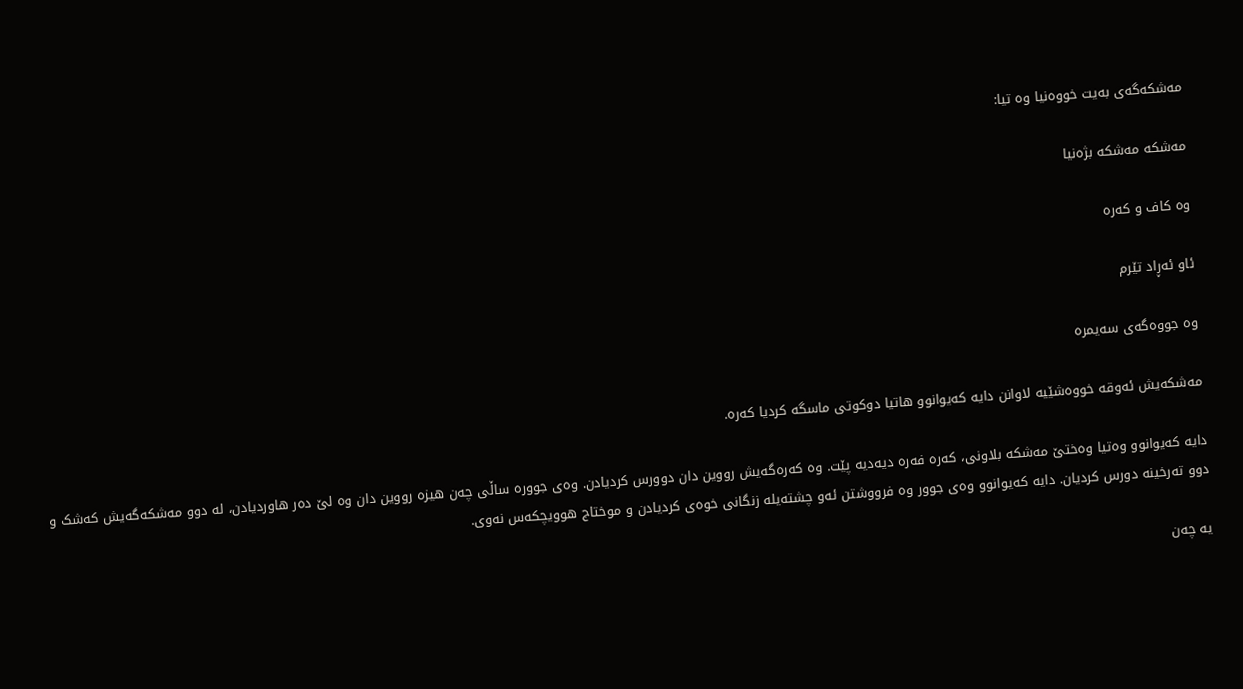مه‌شکه‌گه‌ی به‌یت خووه‌نیا وه‌ تیا:

مه‌شکه‌ مه‌شکه‌ بژه‌نیا

وه‌ کاف و که‌ره‌

ئاو ئه‌ڕاد تێرم

وه‌ جووه‌گه‌ی سه‌یمره‌

مه‌شکه‌یش ئه‌وقه‌ خووه‌شێیه‌ لاوانن دایه‌ که‌یوانوو هاتیا دوکوتی ماسگه‌ کردیا که‌ره‌.

دایە کەیوانوو وەتیا وەختێ مەشکە بلاونی، کەرە فەرە دیەدیە پێت. وە کەرەگەیش رووین دان دوورس کردیادن. وەی جوورە ساڵی چه‌ن هیزە رووین دان وە لێ دەر هاوردیادن، لە دوو مەشکەگەیش کەشک و دوو تەرخینە دورس کردیان. دایە کەیوانوو وەی جوور وە فرووشتن ئەو چشتەیلە زنگانی خوەی کردیادن و موختاج هوویچکەس نەوی.

یە چەن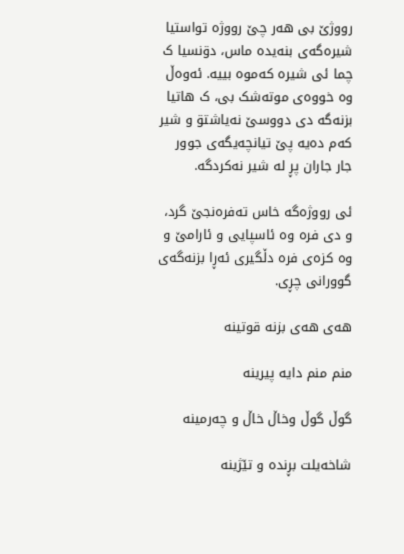رووژێ بی هەر چێ رووژه‌ تواستیا شیره‌گه‌ی بنه‌یده‌ ماس، دۊنسیا ک چما ئی شیره‌ که‌موه‌ بییه‌. ئه‌وه‌ڵ وه‌ خووه‌ی موته‌شک بی، ک هاتیا بزنه‌گه‌ دی دووسێ نه‌یاشتۊ و شیر که‌م ده‌یه‌ پێ تیانچه‌یگه‌ی جوور جار جاران پڕ له‌ شیر نه‌کردگه‌.

ئی رووژه‌گه‌ خاس ته‌فره‌نجێ گرد، و دی فره‌ وه‌ ئاسپایی و ئارامێ و وه‌ کزه‌ی فره‌ دڵگیری ئه‌ڕا بزنه‌گه‌ی گوورانی چڕی.

هه‌ی هه‌ی بزنه‌ قوتینه‌

منم منم دایه‌ پیرینه‌

گوڵ گوڵ وخاڵ خاڵ و چه‌رمینه‌

شاخه‌یلت بڕنده‌ و تێژینه‌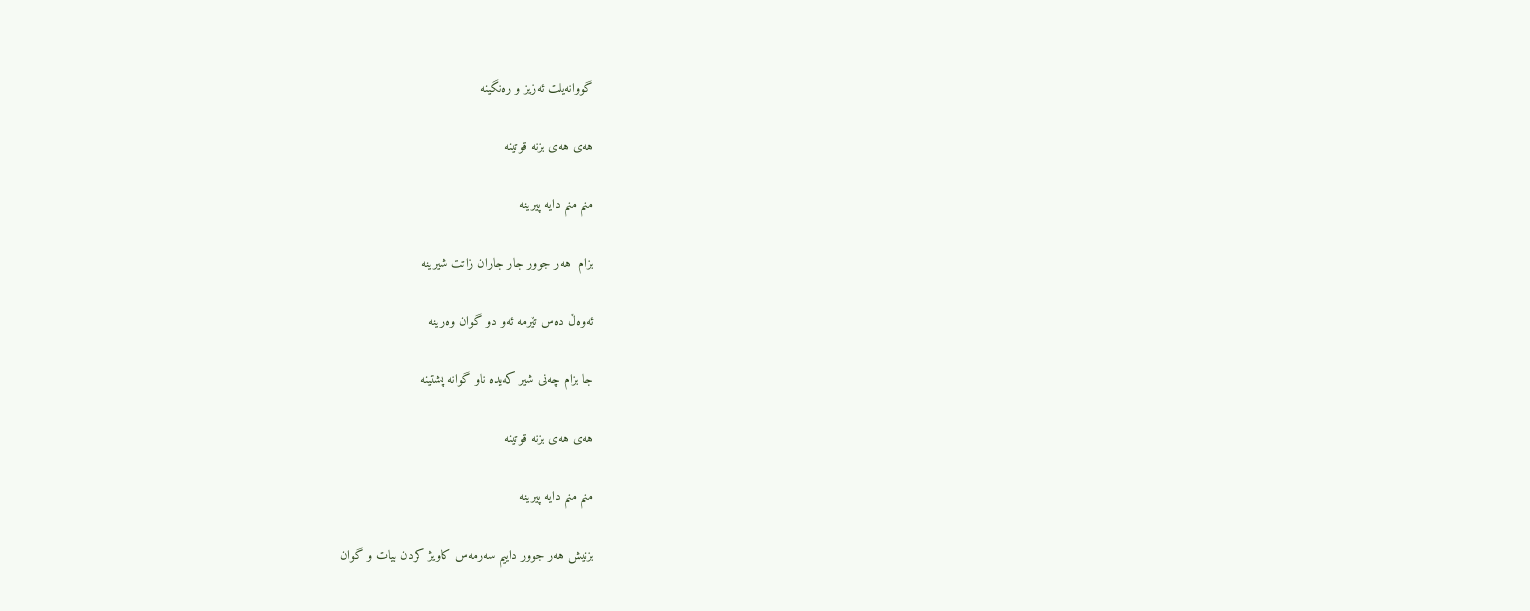گووانه‌یلت ئه‌زیز و ره‌نگینه‌

هه‌ی هه‌ی بزنه‌ قوتینه‌

منم منم دایه‌ پیرینه‌

بزام  هه‌ر جوور جار جاران زاتت شیرینه‌

ئه‌وه‌ڵ ده‌س تێرمه‌ ئه‌و دو گوان وه‌رینه‌

جا بزام چه‌نی شیر که‌یده‌ ناو گوانه‌ پشتینه‌

هه‌ی هه‌ی بزنه‌ قوتینه‌

منم منم دایه‌ پیرینه‌

بزنیش هه‌ر جوور داییم سه‌رمه‌س کاویژ کردن بیات و گوان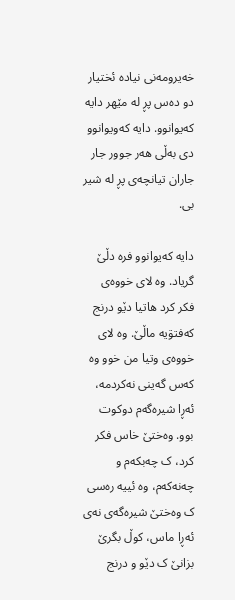خه‌یرومه‌نی نیاده‌ ئختیار دو ده‌س پڕ له‌ مێهر دایه‌ که‌یوانوو. دایه‌ که‌ویوانوو دی به‌ڵی هه‌ر جوور جار جاران تیانچه‌ی پڕ له‌ شیر بی.

دایه‌ که‌یوانوو فره‌ دڵێ گریاد. وه‌ لای خووه‌ی فکر کرد هاتیا دێو درنج که‌فتۊیه‌ ماڵێ. وه‌ لای خووه‌ی وتیا من خوو وه‌ که‌س گه‌ینی نه‌کردمه‌، ئه‌ڕا شیره‌گه‌م دوکوت بوو. وه‌ختێ خاس فکر کرد، ک چه‌بکه‌م و چه‌نه‌که‌م، وه‌ ئییه‌ ره‌سی ک وه‌ختێ شیره‌گه‌ی نه‌ی ئه‌ڕا ماس، کوڵ بگرێ بزانێ ک دێو و درنج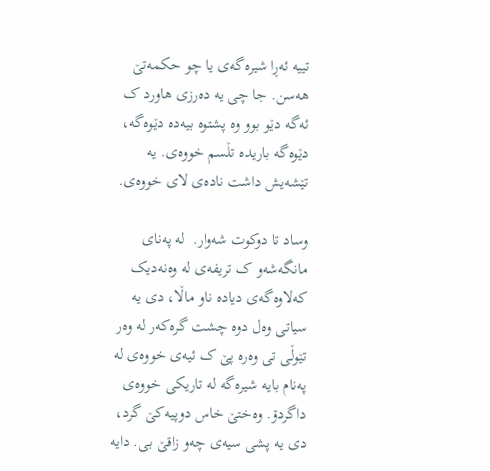تییه‌ ئه‌ڕا شیره‌گه‌ی یا چو حکمه‌تێ هه‌سن. جا چی یه‌ ده‌رزی هاورد ک ئه‌گه‌ دێو بوو وه‌ پشتوه‌ بیه‌ده‌ دێوه‌گه‌، دێوه‌گه‌ باریده‌ تڵسم خووه‌ی. یه‌ تێشه‌یش داشت ناده‌ی لای خووه‌ی.

وساد تا دوکوت شه‌وار.  له‌ په‌نای مانگه‌شه‌و ک تریفه‌ی له‌ وه‌نه‌دیک که‌لاوه‌گه‌ی دیاده‌ ناو ماڵا، دی یه‌ سیاتی وه‌ل دوه‌ چشت گره‌که‌ر له‌ وه‌ر تێوڵی تی وه‌ره‌ پێ ک ئیه‌ی خووه‌ی له‌ په‌نام بایه‌ شیره‌گه‌ له‌ تاریکی خووه‌ی داگردۊ. وه‌ختێ خاس دوپیه‌کێ گرد، دی یه‌ پشی سیه‌ی چه‌و زاقێ بی. دایه‌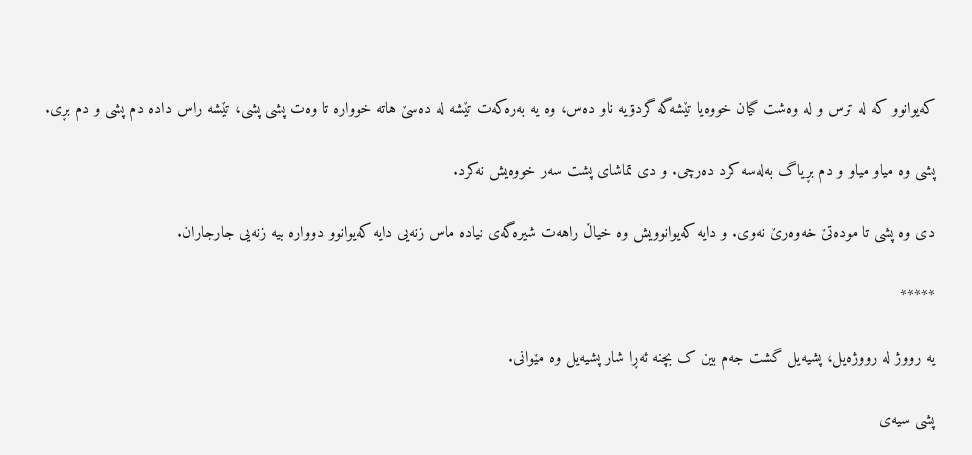که‌یوانوو که‌ له‌ ترس و له‌ وه‌شت گیان خووه‌یا تێشه‌گه‌ گردۊیه‌ ناو ده‌س، وه‌ یه‌ به‌ره‌که‌ت تێشه‌ له‌ ده‌سێ هاته‌ خوواره‌ تا وه‌ت پشی پشی، تێشه‌ راس داده‌ دم پشی و دم بڕی.

پشی وە میاو میاو و دم بڕیاگ بەلەسە کرد دەرچی. و دی تماشای پشت سه‌ر خووه‌یش نه‌کرد.

دی وە پشی تا مودەتێ خەوەرێ نەوی. و دایە کەیوانوویش وە خیاڵ راهەت شیرەگەی نیادە ماس زنه‌یی دایه‌ که‌یوانوو دوواره‌ بیه‌ زنه‌یی جارجاران.

*****

یه‌ رووژ لە رووژەیل، پشیه‌یل گشت جه‌م بین ک بچنه‌ ئه‌ڕا شار پشیه‌یل وه‌ مێوانی.

پشی سیه‌ی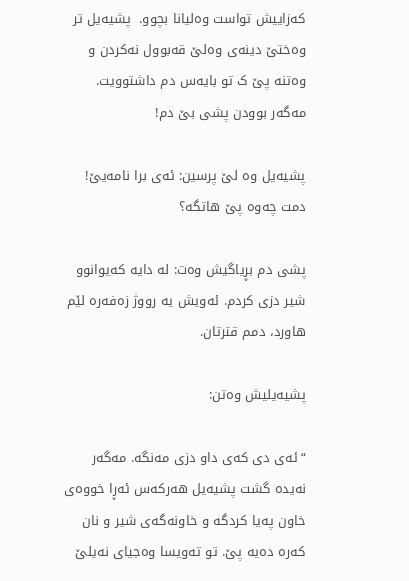که‌زاییش تواست وەلیانا بچوو.  پشیه‌یل تر وەختێ دینەی وه‌لێ قه‌بوول نه‌کردن و وه‌تنە پێ ک تو بایه‌س دم داشتوویت. مەگەر بوودن پشی بێ دم!

پشیەیل وە لێ پرسین: ئەی برا نامەیێ! دمت چەوە پێ هاتگە؟

پشی دم بڕیاگیش وەت: لە دایە کەیوانوو شیر دزی کردم. ئەویش یە رووژ زەفەرە لێم هاورد، دمم قترتان.

پشیەیلیش وەتن:

“ئه‌ی دی که‌ی داو دزی مه‌نگه‌. مه‌گه‌ر نه‌یده‌ گشت پشیه‌یل هه‌رکه‌س ئه‌ڕا خووه‌ی خاون په‌یا کردگه‌ و خاونه‌گه‌ی شیر و نان که‌ره‌ ده‌یه‌ پێ. تو ته‌ویسا وه‌جیای نه‌یلێ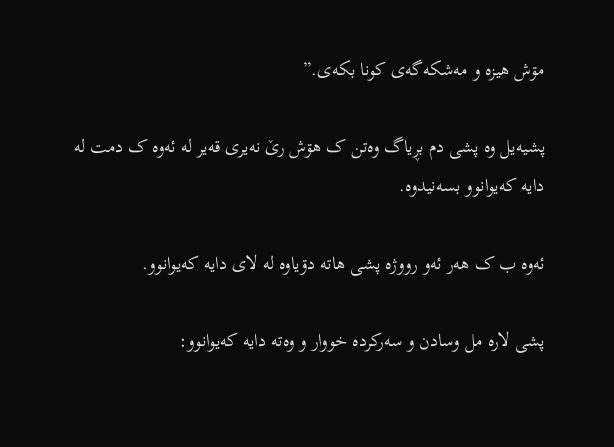مۊش هیزه‌ و مه‌شکه‌گه‌ی کونا بکه‌ی.”

پشیه‌یل وه‌ پشی دم بڕیاگ وه‌تن ک هۊش رێ نەیری قەیر لە ئەوە ک دمت لە دایە کەیوانوو بسەنیدوە.

ئەوە ب ک هەر ئەو رووژە پشی هاته‌ دۊیاوه‌ لە لای دایە کەیوانوو.

پشی لاره‌ مل وسادن و سه‌رکرده‌ خووار و وه‌ته‌ دایه‌ که‌یوانوو: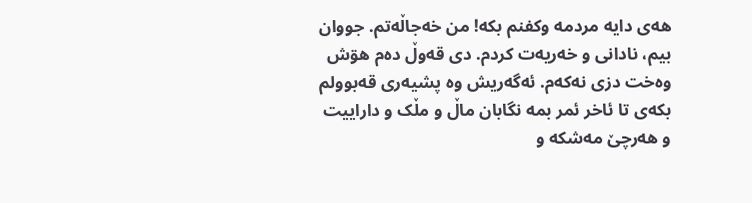هه‌ی دایه‌ مردمە وکفنم بکە! من خه‌جاڵه‌تم. جووان بیم، نادانی و خه‌ریه‌ت کردم. دی قه‌وڵ ده‌م هۊش وه‌خت دزی نه‌که‌م. ئه‌گه‌ریش وه‌ پشیه‌ری قه‌بوولم بکه‌ی تا ئاخر ئمر بمه‌ نگابان ماڵ و مڵک و داراییت و هه‌رچێ مه‌شکه‌ و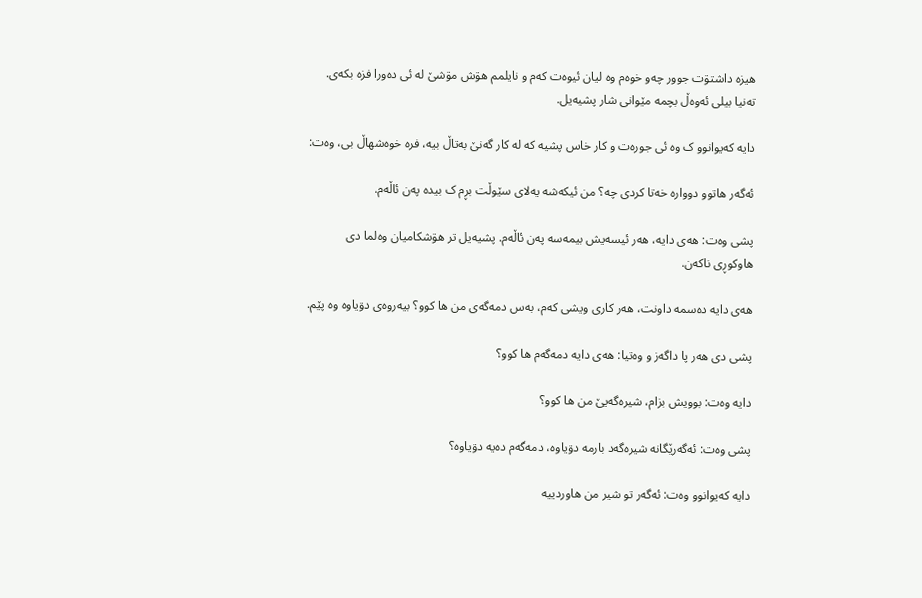هیزه‌ داشتۊت جوور چه‌و خوه‌م وه‌ لیان ئیوه‌ت که‌م و نایلمم هۊش مۊشێ له‌ ئی ده‌ورا فزه‌ بکه‌ی. ته‌نیا بیلی ئه‌وه‌ڵ بچمه‌ مێوانی شار پشیه‌یل.

دایه‌ که‌یوانوو ک وه‌ ئی جوره‌ت و کار خاس پشیه‌ که‌ له‌ کار گه‌نێ به‌تاڵ بیه‌، فره‌ خوه‌شهاڵ بی، وه‌ت:

ئه‌گه‌ر هاتوو دوواره‌ خه‌تا کردی چه‌؟ من ئیکه‌شه‌ یه‌لای سێوڵت بڕم ک بیده‌ په‌ن ئاڵه‌م.

پشی وه‌ت: هه‌ی دایه‌، هه‌ر ئیسه‌یش بیمه‌سه‌ په‌ن ئاڵه‌م. پشیه‌یل تر هۊشکامیان وه‌لما دی هاوکوڕی ناکه‌ن.

هه‌ی دایه‌ ده‌سمه‌ داونت، هه‌ر کاری ویشی که‌م، به‌س دمەگەی من ها کوو؟ بیه‌روه‌ی دۊیاوه‌ وه‌ پێم.

پشی دی هه‌ر پا داگه‌ز و وه‌تیا: هه‌ی دایه‌ دمه‌گه‌م ها کوو؟

دایه‌ وه‌ت: بوویش بزام، شیره‌گه‌یێ من ها کوو؟

پشی وه‌ت: ئه‌گه‌رێگانه‌ شیره‌گه‌د بارمه‌ دۊیاوه‌، دمه‌گه‌م ده‌یه‌ دۊیاوە؟

دایه‌ که‌یوانوو وه‌ت: ئه‌گه‌ر تو شیر من هاوردییه‌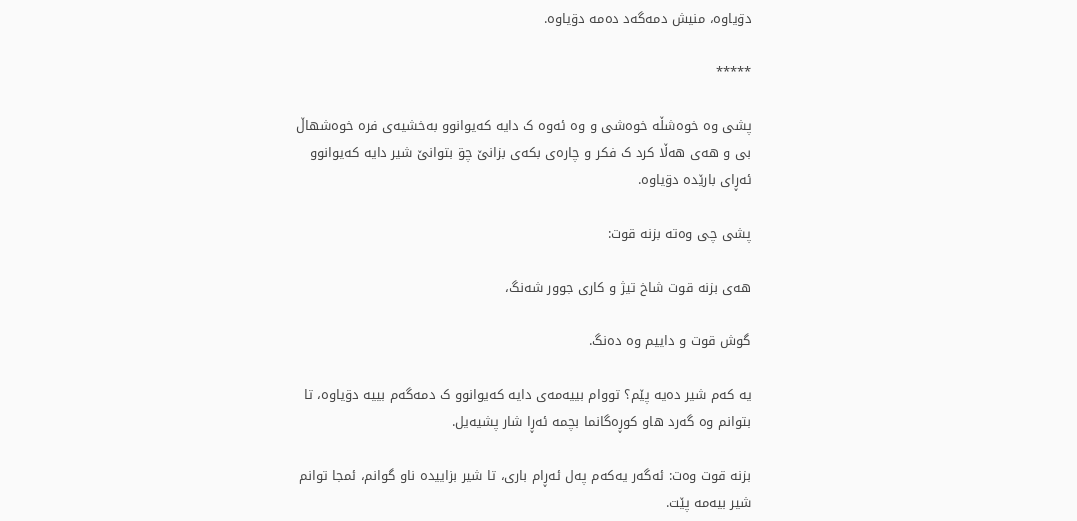دۊیاوه‌، منیش دمه‌گه‌د ده‌مه‌ دۊیاوه‌.

*****

پشی وه‌ خوه‌شڵه‌ خوه‌شی و وه‌ ئه‌وه‌ ک دایه‌ که‌یوانوو به‌خشیه‌ی فره‌ خوه‌شهاڵ بی و هه‌ی هه‌ڵا کرد ک فکر و چاره‌ی بکه‌ی بزانێ چۊ بتوانێ شیر دایه‌ که‌یوانوو ئه‌ڕای بارێده‌ دۊیاوه‌.

پشی چی وه‌ته‌ بزنه‌ قوت:

هه‌ی بزنه‌ قوت شاخ تیژ و کاری جوور شه‌نگ،

گوش قوت و داییم وه‌ ده‌نگ.

یه‌ که‌م شیر ده‌یه‌ پێم؟ تووام بییه‌مه‌ی دایه‌ که‌یوانوو ک دمه‌گه‌م بییه‌ دۊیاوه‌، تا بتوانم وه‌ گه‌رد هاو کوڕه‌گانما بچمه‌ ئه‌ڕا شار پشیه‌یل.

بزنه‌ قوت وه‌ت: ئه‌گه‌ر یه‌که‌م په‌ل ئه‌ڕام باری، تا شیر بزاییدە ناو گوانم، ئمجا توانم شیر بیەمە پێت.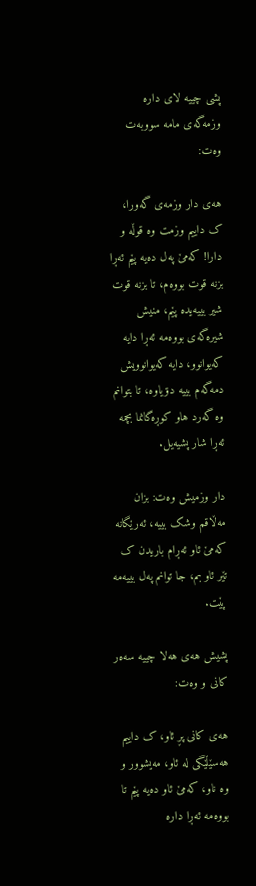پشی چییه‌ لای دارە وزمه‌گه‌ی مامە سووبەت وه‌ت:

هه‌ی دار وزمه‌ی گه‌ورا، ک داییم وزمت وه‌ قوڵه‌ و دارا! که‌مێ په‌ل ده‌یه‌ پێم ئه‌ڕا بزنه‌ قوت بووه‌م، تا بزنه‌ قوت شیر بییه‌یده‌ پێم، منیش شیره‌گه‌ی بووه‌مه‌ ئه‌ڕا دایه‌ که‌یوانوو، دایه‌ که‌یوانوویش دمه‌گه‌م بییه‌ دۊیاوه‌، تا بتوانم وه‌ گه‌رد هاو کوڕه‌گانما بچمه‌ ئه‌ڕا شار پشیه‌یل.

دار وزمیش وه‌ت: بزان مەڵاقم وشک بییە، ئه‌رێگانه‌ که‌مێ ئاو ئه‌ڕام باریدن ک تێر ئاو بم، جا توانم پەل بییەمە پێت.

پشیش هه‌ی هه‌لا چییه‌ سەەر کانی و وه‌ت:

هه‌ی کانی پڕ ئاو، ک داییم هەسێڵێگی لە ئاو، مه‌یشوور و وه‌ ناو، که‌مێ ئاو ده‌یه‌ پێم تا بووه‌مه‌ ئه‌ڕا دارە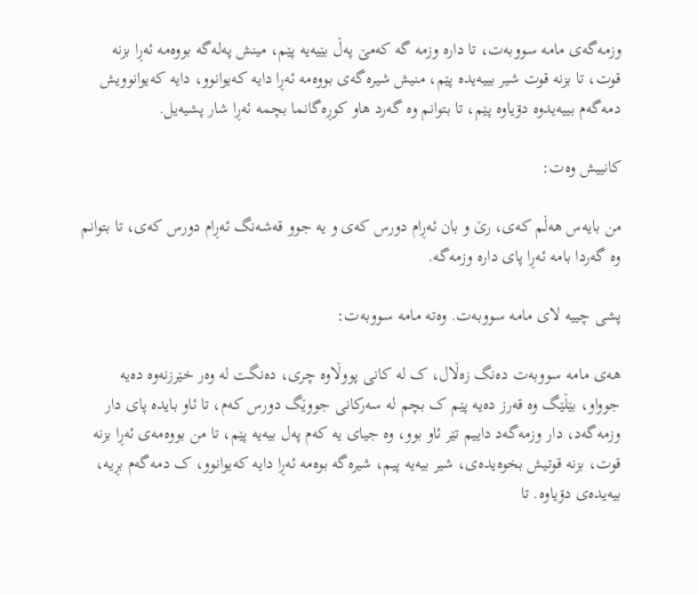وزمه‌گه‌ی مامە سووبەت، تا داره‌ وزمه‌ گه‌ که‌مێ په‌ڵ بێیه‌یە پێم، مینش په‌له‌گه‌ بووه‌مه‌ ئه‌ڕا بزنه‌ قوت، تا بزنه‌ قوت شیر بییه‌یده‌ پێم، منیش شیره‌گه‌ی بووه‌مه‌ ئه‌ڕا دایه‌ که‌یوانوو، دایه‌ که‌یوانوویش دمه‌گه‌م بییه‌یدوە دۊیاوه‌ پێم، تا بتوانم وه‌ گه‌رد هاو کوڕه‌گانما بچمه‌ ئه‌ڕا شار پشیه‌یل.

کانییش وه‌ت:

من بایه‌س هه‌ڵم که‌ی، رێ و بان ئه‌ڕام دورس که‌ی و یه‌ جوو قه‌شه‌نگ ئه‌ڕام دورس که‌ی، تا بتوانم وه‌ گه‌ردا بامه‌ ئه‌ڕا پای داره‌ وزمه‌گه‌.

پشی چییه‌ لای مامه‌ سووبه‌ت. وه‌ته‌ مامه‌ سووبه‌ت:

هه‌ی مامه‌ سووبه‌ت ده‌نگ زه‌ڵال، ک له‌ کانی پووڵاوه‌ چری، ده‌نگت له‌ وه‌ر خێرزنه‌وه‌ ده‌یه‌ جوواو، بێڵێگ وه‌ قه‌رز ده‌یه‌ پێم ک بچم له‌ سه‌رکانی جووێگ دورس که‌م، تا ئاو بایده‌ پای دار وزمه‌گه‌د، دار وزمه‌گه‌د داییم تێر ئاو بوو، وه‌ جیای یه‌ که‌م په‌ل بیه‌یه‌ پێم، تا من بووه‌مه‌ی ئه‌ڕا بزنه‌ قوت، بزنه‌ قوتیش بخوه‌یده‌ی، شیر بیه‌یه‌ پیم، شیره‌گه‌ بوه‌مه‌ ئه‌ڕا دایه‌ که‌یوانوو، ک دمه‌گه‌م بڕیه‌، بیه‌یده‌ی دۊیاوه‌. تا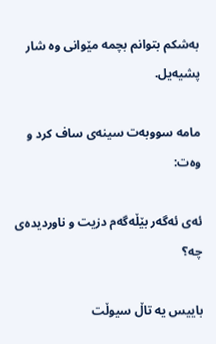به‌شکم بتوانم بچمه‌ مێوانی وه‌ شار پشیه‌یل.

مامه‌ سووبه‌ت سینه‌ی ساف کرد و وه‌ت:

ئه‌ی ئه‌گه‌ر بێڵه‌گه‌م دزیت و ناوردیده‌ی چه‌؟

باییس یه‌ تاڵ سیوڵت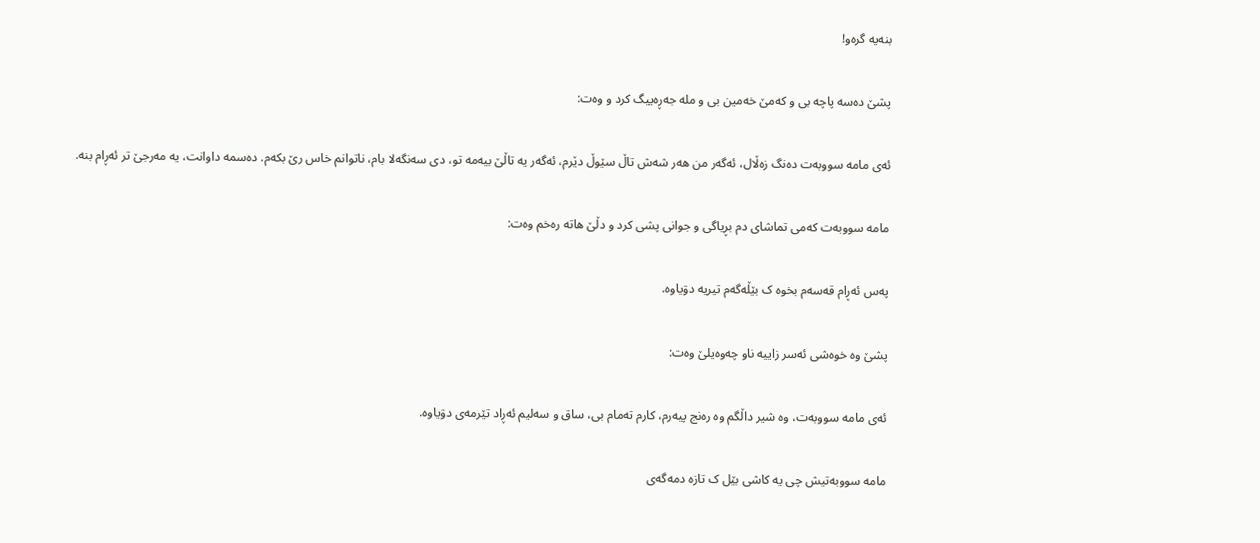بنه‌یه‌ گره‌و!

پشێ ده‌سه‌ پاچه‌ بی و که‌مێ خه‌مین بی و مله‌ جه‌ڕه‌ییگ کرد و وه‌ت:

ئه‌ی مامه‌ سووبه‌ت ده‌نگ زه‌ڵال، ئه‌گه‌ر من هه‌ر شه‌ش تاڵ سێوڵ دێرم، ئه‌گه‌ر یه‌ تاڵێ بیه‌مه‌ تو، دی سه‌نگه‌لا بام، ناتوانم خاس رێ بکه‌م. ده‌سمه‌ داوانت، یه‌ مه‌رجێ تر ئه‌ڕام بنه‌.

مامه‌ سووبه‌ت که‌می تماشای دم بڕیاگی و جوانی پشی کرد و دڵێ هاته‌ ره‌خم وه‌ت:

په‌س ئه‌ڕام قه‌سه‌م بخوه‌ ک بێڵه‌گه‌م تیریه‌ دۊیاوه‌.

پشێ وه‌ خوه‌شی ئه‌سر زاییه‌ ناو چه‌وه‌یلێ وه‌ت:

ئه‌ی مامه‌ سووبه‌ت، وه‌ شیر داڵگم وه‌ ره‌نج پیه‌رم، کارم ته‌مام بی، ساق و سه‌لیم ئه‌ڕاد تێرمه‌ی دۊیاوه‌.

مامه‌ سووبه‌تیش چی یه‌ کاشی بێل ک تازه‌ دمه‌گه‌ی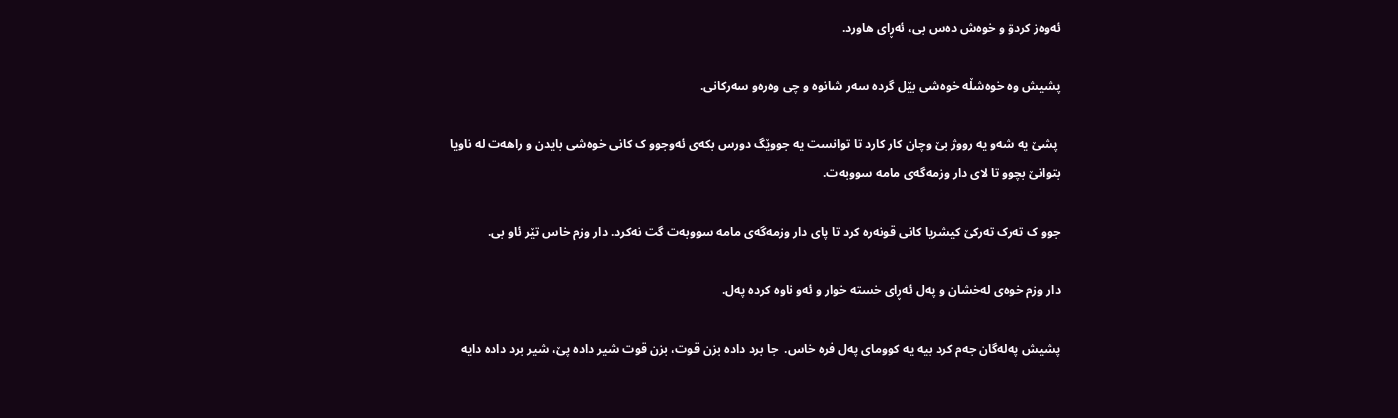ئه‌وه‌ز کردۊ و خوه‌ش ده‌س بی، ئه‌ڕای هاورد.

پشیش وه‌ خوه‌شڵه‌ خوه‌شی بێل گرده‌ سه‌ر شانوه‌ و چی وه‌ره‌و سه‌رکانی.

 پشێ یە شەو یە رووژ بێ وچان کار کارد تا توانست یە جووێگ دورس بکەی ئه‌وجوو ک کانی خوه‌شی بایدن و راهه‌ت له‌ ناویا بتوانێ بچوو تا لای دار وزمه‌گه‌ی مامه‌ سووبه‌ت.

جوو ک تەرک تەرکێ کیشریا کانی قونەرە کرد تا پای دار وزمەگەی مامە سووبەت گت نەکرد. دار وزم خاس تێر ئاو بی.

دار وزم خوەی لەخشان و په‌ل ئەڕای خستە خوار و ئەو ناوە کردە پەل.

پشیش په‌له‌گان جه‌م کرد بیه‌ یه‌ کوومای په‌ل فره‌ خاس.  جا برد داده‌ بزن قوت، بزن قوت شیر داده‌ پێ، شیر برد داده‌ دایه‌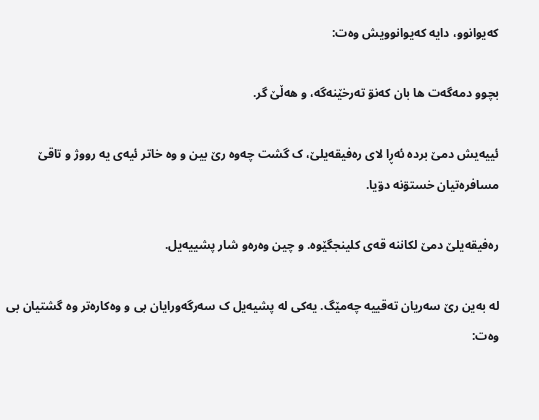که‌یوانوو، دایه‌ که‌یوانوویش وه‌ت:

بچوو دمه‌گه‌ت ها بان که‌نۊ تەرخێنەگە، و هه‌ڵێ گر.

ئییه‌یش دمێ برده‌ ئه‌ڕا لای ره‌فیقه‌یلێ، ک گشت چەوە رێ بین و وه‌ خاتر ئیه‌ی یه‌ رووژ و تاقێ مسافره‌تیان خستۊنه‌ دۊیا.

ره‌فیقه‌یلێ دمێ لکاننه‌ قه‌ی کلینجگێوه‌. و چین وه‌ره‌و شار پشییه‌یل.

له‌ به‌ین رێ سه‌ریان ته‌قییه‌ چه‌مێگ. یه‌کی له‌ پشیه‌یل ک سه‌رگه‌ورایان بی و وه‌کاره‌تر وه‌ گشتیان بی وه‌ت: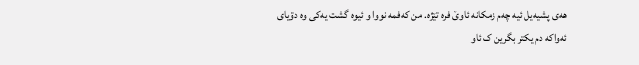هه‌ی پشیه‌یل ئیه‌ چه‌م زمکانه‌ ئاوێ فره‌ تێژه‌. من که‌فمه‌ نووا و ئیوه‌ گشت یه‌کی وه‌ دۊیای ئه‌واکه‌ دم یکتر بگرین ک ئاو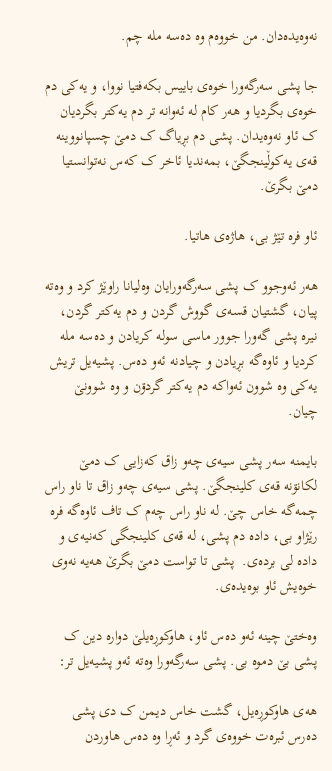نه‌وه‌یده‌دان. من خووه‌م وه‌ ده‌سه‌ مله‌ چم.

جا پشی سه‌رگه‌ورا خوه‌ی باییس بکه‌فتیا نووا، و یه‌کی دم خوه‌ی بگردیا و هه‌ر کام له‌ ئه‌وانه‌ تر دم یه‌کتر بگردیان ک ئاو نه‌وه‌یدان. پشی دم بڕیاگ ک دمێ چسپانووینه‌ قه‌ی یه‌کوڵینجگێ، بمه‌ندیا ئاخر ک که‌س نه‌توانستیا دمێ بگرێ.

ئاو فره‌ تێژ بی، هاژه‌ی هاتیا.

هەر ئه‌وجوو ک پشی سه‌رگه‌ورایان وه‌لیانا راوێژ کرد و وه‌ته‌ پیان، گشتیان قسه‌ی گووش گردن و دم یه‌کتر گردن، نیره‌ پشی گه‌ورا جوور ماسی سوله‌ کریادن و ده‌سه‌ مله‌ کردیا و ئاوه‌گه‌ بڕیادن و چیادنه‌ ئه‌و ده‌س. پشیه‌یل تریش یه‌کی وه‌ شوون ئه‌واکه‌ دم یه‌کتر گردۊن و وه‌ شوونێ چیان.

بایمنه‌ سه‌ر پشی سیه‌ی چه‌و زاق که‌زایی ک دمێ لکانۊنه‌ قه‌ی کلینجگێ. پشی سیه‌ی چه‌و زاق تا ناو راس چمه‌گه‌ خاس چێ. له‌ ناو راس چه‌م ک تاف ئاوه‌گه‌ فره‌ رێژاو بی، داده‌ دم پشی، له‌ قه‌ی کلینجگی که‌نیه‌ی و داده‌ لی برده‌ی.  پشی تا تواست دمێ بگرێ هەیە نەوی خوەیش ئاو بوەیدەی.

وه‌ختێ چینه‌ ئه‌و ده‌س ئاو، هاوکوڕه‌یلێ دواره‌ دین ک پشی بێ دموه‌ بی. پشی سه‌رگه‌ورا وه‌ته‌ ئه‌و پشیه‌یل تر:

هه‌ی هاوکوڕه‌یل، گشت خاس دیمن ک دی پشی ده‌رس ئبره‌ت خووه‌ی گرد و ئه‌ڕا وه‌ ده‌س هاوردن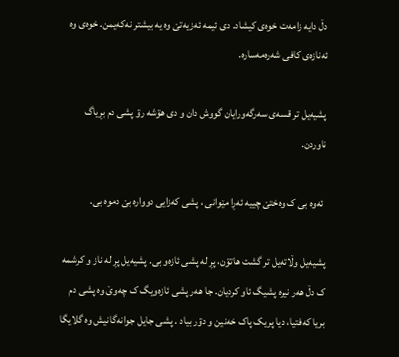دڵ دایه‌ زامه‌ت خوه‌ی کیشاد. دی ئیمه‌ ئه‌زیه‌تێ وه‌ یه‌ بیشتر نه‌که‌یمن. خوه‌ی وه‌ ئه‌نازه‌ی کافی شه‌ره‌مه‌ساره‌.

پشیه‌یل تر قسه‌ی سه‌رگه‌ورایان گووش دان و دی هۊشه‌ رۊ پشی دم بڕیاگ ناوردن.

 ئه‌وه‌ بی ک وەختێ چییە ئەڕا مێوانی ، پشی کەزایی دووارە بێ دموە بی.

پشیەیل وڵاتەیل تر گشت هاتۊن، پڕ لە پشی ئازەو بی. پشیه‌یل پڕ له‌ ناز و کرشمه‌ ک دڵ هه‌ر نیره‌ پشیگ ئاو کردیان. جا هەر پشی ئازەویگ ک چەوێ وە پشی دم بریا کەفتیا، دیا پریک پاک خەنین و دۊر بیاد . پشی جایل جوانەگانیش وە گلایگا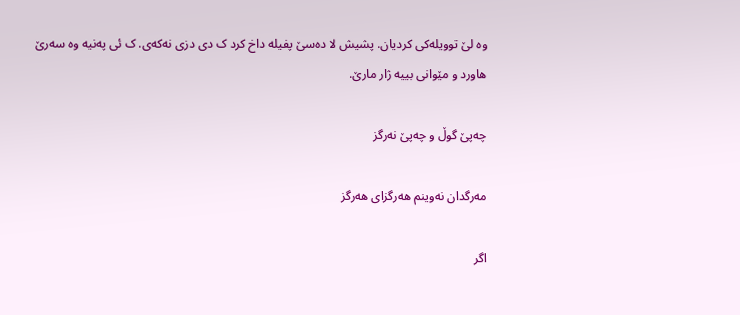وە لێ توویلەکی کردیان. پشیش لا دەسێ پفیلە داخ کرد ک دی دزی نەکەی. ک ئی په‌نیه‌ وه‌ سه‌رێ هاورد و مێوانی بییە ژار مارێ.

چه‌پێ گوڵ و چه‌پێ نه‌رگز

مه‌رگدان نه‌وینم هه‌رگزای هه‌رگز

اگر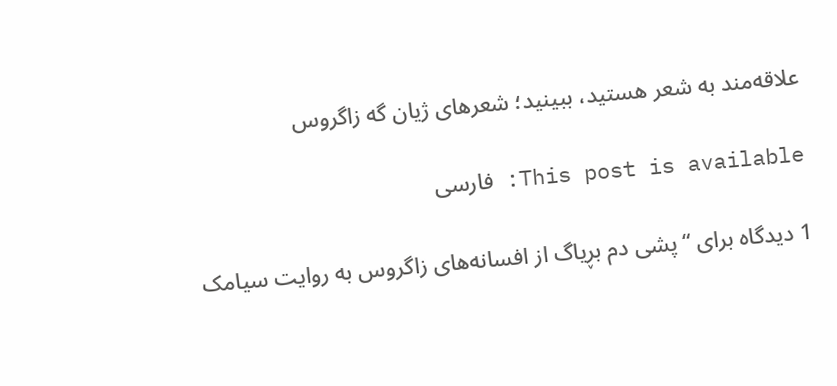علاقه‌مند به شعر هستید، ببینید؛ شعرهای ژیان گه زاگروس

This post is available: فارسی

1 دیدگاه برای “پشی دم بڕیاگ از افسانه‌های زاگروس به روایت سیامک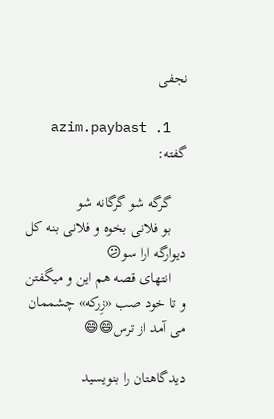نجفی

  1. azim.paybast گفته:

    گرگه شو گرگانه شو
    بو فلانی بخوه و فلانی بنه کل دیوارگه ارا سو😕
    انتهای قصه هم این و میگفتن و تا خود صب «زِرکه» چشممان می آمد از ترس😄😄

دیدگاهتان را بنویسید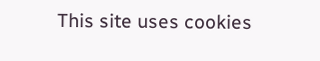This site uses cookies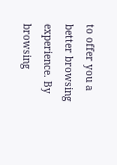to offer you a better browsing experience. By browsing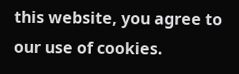this website, you agree to our use of cookies.